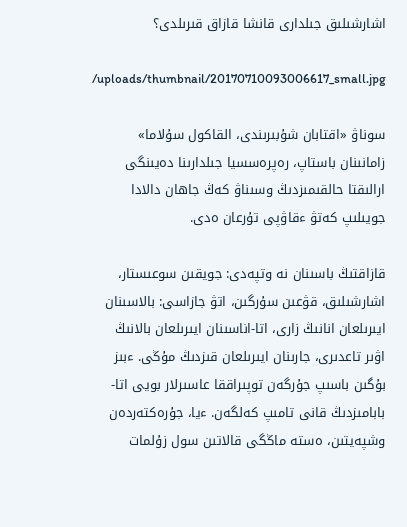اشارشىلىق جىلدارى قانشا قازاق قىرىلدى؟

/uploads/thumbnail/20170710093006617_small.jpg

سوناۋ «اقتابان شۇبىرىندى، القاكول سۇلاما» زامانىنان باستاپ، رەپرەسسيا جىلدارىنا دەيىنگى ارالىقتا حالقىمىزدىڭ وسىناۋ كەڭ جاھان دالادا جويىلىپ كەتۋ ءقاۋپى تۇرعان ەدى.

قازاقتىڭ باسىنان نە وتپەدى: جويقىن سوعىستار، اشارشىلىق، قۋعىن سۇرگىن، اتۋ جازاسى: بالاسىنان ايىرىلعان انانىڭ زارى، اتا-اناسىنان ايىرىلعان بالانىڭ اۋىر تاعدىرى، جارىنان ايىرىلعان قىزدىڭ مۇڭى. ءبىز بۇگىن باسىپ جۇرگەن توپىراققا عاسىرلار بويى اتا-بابامىزدىڭ قانى تامىپ كەلگەن. ءيا، جۇرەكتەردەن وشپەيتىن، ەستە ماڭگى قالاتىن سول زۇلمات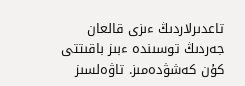تاعدىرلاردىڭ ءىزى قالعان جەردىڭ توسىندە ءبىز باقىتتى كۇن كەشۋدەمىز. تاۋەلسىز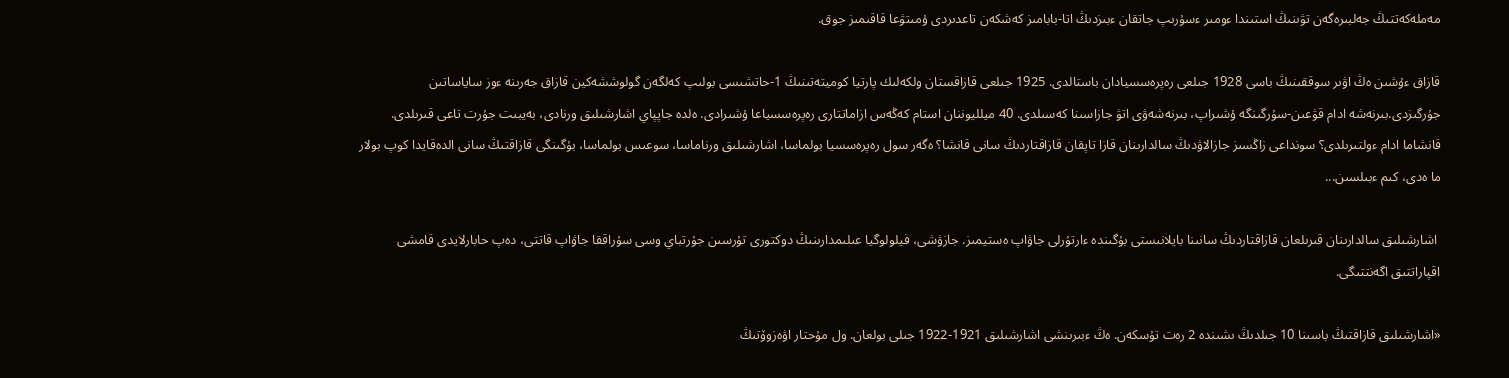مەملەكەتتىڭ جەلبىرەگەن تۋىنىڭ استىندا ءومىر ءسۇرىپ جاتقان ءبىزدىڭ اتا-بابامىز كەشكەن تاعدىردى ۇمىتۋعا قاقىمىز جوق.

قازاق ءۇشىن ەڭ اۋىر سوققىنىڭ باسى 1928 جىلعى رەپرەسسيادان باستالدى. 1925 جىلعى قازاقستان ولكەلىك پارتيا كوميتەتىنىڭ 1-حاتشىسى بولىپ كەلگەن گولوششەكين قازاق جەرىنە ءوز ساياساتىن جۇرگىزدى.بىرنەشە ادام قۋعىن-سۇرگىنگە ۇشىراپ، بىرنەشەۋى اتۋ جازاسىنا كەسىلدى. 40 ميلليوننان استام كەڭەس ازاماتتارى رەپرەسسياعا ۇشىرادى. ەلدە جاپپاي اشارشىلىق ورنادى، بەيبىت جۇرت تاعى قىرىلدى. قانشاما ادام ءولتىرىلدى؟ سونداعى زاڭسىز جازالاۋدىڭ سالدارىنان قازا تاپقان قازاقتاردىڭ سانى قانشا؟ ەگەر سول رەپرەسسيا بولماسا، اشارشىلىق ورناماسا، سوعىس بولماسا، بۇگىنگى قازاقتىڭ سانى الدەقايدا كوپ بولار ما ەدى، كىم ءبىلسىن...

 اشارشىلىق سالدارىنان قىرىلعان قازاقتاردىڭ سانىنا بايلانىستى بۇگىندە ءارتۇرلى جاۋاپ ەستيمىز. جازۋشى، فيلولوگيا عىلىمدارىنىڭ دوكتورى تۇرسىن جۇرتباي وسى سۇراققا جاۋاپ قاتتى، دەپ حابارلايدى قامشى اقپاراتتىق اگەنتتىگى.

«اشارشىلىق قازاقتىڭ باسىنا 10 جىلدىڭ ىشىندە 2 رەت تۇسكەن. ەڭ ءبىرىنشى اشارشىلىق 1921-1922 جىلى بولعان. ول مۇحتار اۋەزوۆتىڭ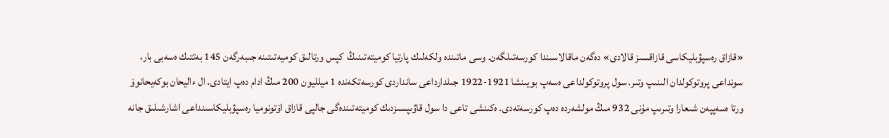«قازاق رەسپۋبليكاسى قازاقسىز قالادى» دەگەن ماقالاسىندا كورسەتىلگەن. وسى ماتىندە ولكەلىك پارتيا كوميتەتىنىڭ  كپس ورتالىق كوميەتىتىنە جىبەرگەن 145 بەتتىك ەسەبى بار، سونداعى پروتوكولدان الىنىپ وتىر. سول پروتوكولداعى ەسەپ بويىنشا 1921-1922 جىلدارداعى سانداردى كورسەتكەندە 1 ميلليون 200 مىڭ ادام دەپ ايتادى. ال ءاليحان بوكەيحانوۆ ورتا ەسەپپەن شىعارا وتىرىپ مۇنى 932 مىڭ مولشەردە دەپ كورسەتەدى. ەكىنشى تاعى دا سول قاۋىپسىزدىك كوميتەتىندەگى جالپى قازاق اۆتونوميا رەسپۋبليكاسىنداعى اشارشىلىق جانە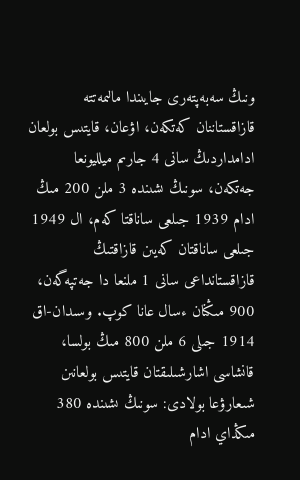ونىڭ سەبەپتەرى جايىندا مالىمەتتە قازاقستاننان كەتكەن، اۋعان، قايتىس بولعان ادامداردىڭ سانى 4 جارىم ميلليونعا جەتكەن، سونىڭ ىشىندە 3 ملن 200 مىڭ ادام 1939 جىلعى ساناقتا كەم، ال 1949 جىلعى ساناقتان كەيىن قازاقتىڭ قازاقستانداعى سانى 1 ملنعا دا جەتپەگەن، 900 مىڭنان ءسال عانا كوپ. وسىدان-اق 1914 جىلى 6 ملن 800 مىڭ بولسا، قانشاسى اشارشىلىقتان قايتىس بولعانىن شىعارۋعا بولادى: سونىڭ ىشىندە 380 مىڭداي ادام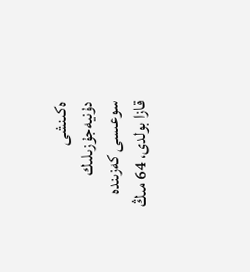ەكىنشى دۇنيەجۇزىلىك سوعىسى كەزىندە قازا بولدى، 64 مىڭ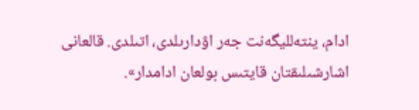ادام، ينتەلليگەنت جەر اۋدارىلدى، اتىلدى. قالعانى اشارشىلىقتان قايتىس بولعان ادامدار».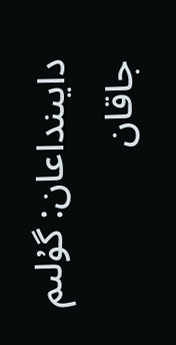دايىنداعان: گۇلىم جاقان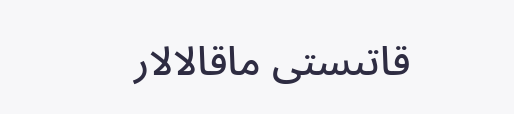قاتىستى ماقالالار